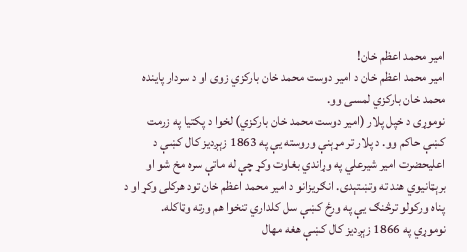امیر محمد اعظم خان!
امیر محمد اعظم خان د امیر دوست محمد خان بارکزي زوى او د سردار پاینده محمد خان بارکزي لمسی وو.
نوموړی د خپل پلار (امیر دوست محمد خان بارکزي) لخوا د پکتیا په زرمت کښې حاکم وو. د پلار تر مړېنې وروسته یې په 1863 زېږدیز کال کښې د اعلیحضرت امیر شیرعلي په وړاندي بغاوت وکړ چې له ماتې سره مخ شو او برېټانیوي هند ته وتښتېدی. انګریزانو د امیر محمد اعظم خان تود هرکلی وکړ او د پناه ورکولو ترڅنګ یې په ورځ کښې سل کلداري تنخوا هم ورته وټاکله.
نوموړي په 1866 زېږدیز کال کښې هغه مهال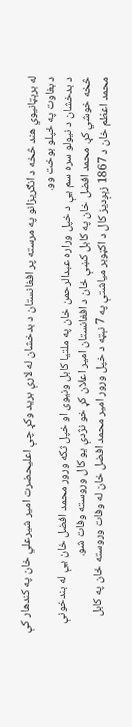له برېټانیوي هند څخه د انګریزانو په مرسته پر افغانستان د بدخشان له لارې برید وکړ چې اعلیحضرت امیر شیرعلي خان په کندهار کې د بغاوت په ځپلو بوخت وو.
د بدخشان د نیولو سره سم یې د خپل وراره عبدالرحمن خان په ملتیا کابل ونیوی او خپل ثکه ورور محمد افضل خان یې له بندخونې څخه خوشي کړ. محمد افضل خان په کابل کښې ځان د افغانستان امیر اعلان کړ خو نژدې یو کال وروسته وفات شو.
محمد اعظم خان د 1867 زېږدیز کال د اکټوبر میاشتې په 7 نېټه د خپل ورور امیر محمد افضل خان له وفات وروسته ځان په کابل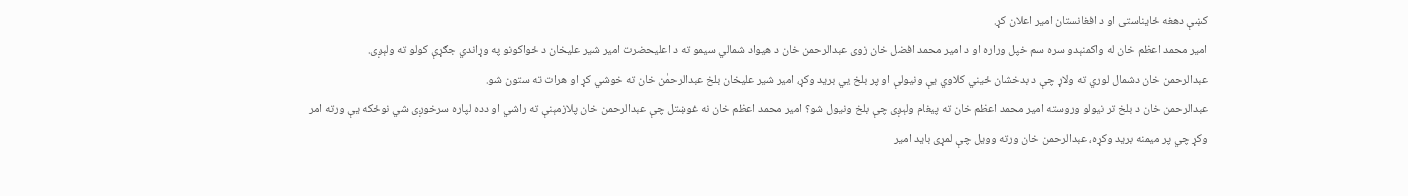کښې دهغه ځایناستی او د افغانستان امیر اعلان کړ.
امير محمد اعظم خان له واکمنېدو سره سم خپل وراره او د امیر محمد افضل خان زوی عبدالرحمن خان د هيواد شمالي سیمو ته د اعلیحضرت امير شير عليخان د ځواکونو په وړاندي جګړې کولو ته ولېږی.
عبدالرحمن خان دشمال لوري ته ولاړ چې د بدخشان ځيني کلاوي يې ونيولې او پر بلخ يي برید وکړ، امير شير عليخان بلخ عبدالرحمٰن خان ته خوشي کړ او هرات ته ستون شو.
عبدالرحمن خان د بلخ تر نیولو وروسته امیر محمد اعظم خان ته پیغام ولېږی چې بلخ ونیول شو؟ امير محمد اعظم خان نه غوښتل چې عبدالرحمن خان پلازمېنې ته راشي او دده لپاره سرخوږی شي نوځکه يې ورته امر وکړ چي پر ميمنه برید وکړه، عبدالرحمن خان ورته وويل چې لمړى بايد امير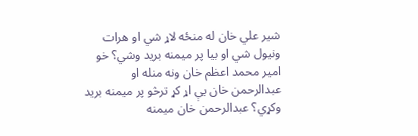شير علي خان له منځه لاړ شي او هرات ونیول شي او بيا پر ميمنه برید وشي؟ خو امیر محمد اعظم خان ونه منله او عبدالرحمن خان يې اړ کړ ترڅو پر ميمنه برید وکړي؟ عبدالرحمن خان ميمنه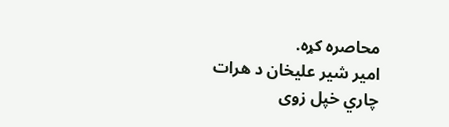محاصره کړه.
امیر شير علیخان د هرات چاري خپل زوی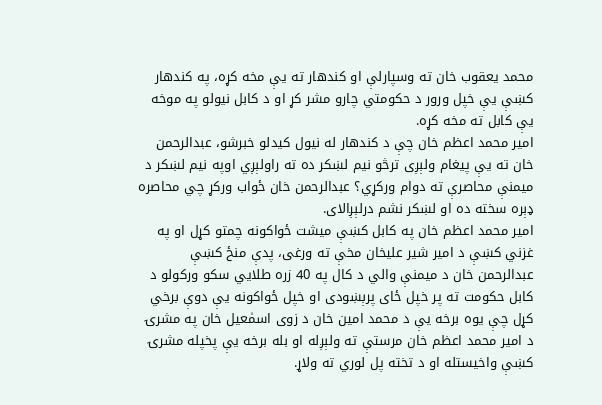محمد یعقوب خان ته وسپارلې او کندهار ته یې مخه کړه، په کندهار کښې یې خپل ورور د حکومتي چارو مشر کړ او د کابل نیولو په موخه یې کابل ته مخه کړه.
امیر محمد اعظم خان چې د کندهار له نيول کيدلو خبرشو، عبدالرحمن خان ته يې پیغام ولېږی ترڅو نيم لښکر ده ته راولېږي اوپه نيم لښکر د ميمنې محاصرې ته دوام ورکړي؟ عبدالرحمن خان ځواب ورکړ چي محاصره ډېره سخته ده او لښکر نشم درلېږالای.
امیر محمد اعظم خان په کابل کښې میشت ځواکونه چمتو کړل او په غزني کښې د امیر شير علیخان مخې ته ورغی، پدې منځ کښې عبدالرحمن خان د ميمنې والي د کال په 40 زره طلايي سکو ورکولو د کابل حکومت ته پر خپل ځای پرېښودی او خپل ځواکونه یې دوې برخي کړل چې يوه برخه يې د محمد امین خان د زوی اسمٰعيل خان په مشرۍ د امیر محمد اعظم خان مرستې ته ولېږله او بله برخه يې پخپله مشرۍ کښې واخیستله او د تخته پل لوري ته ولاړ.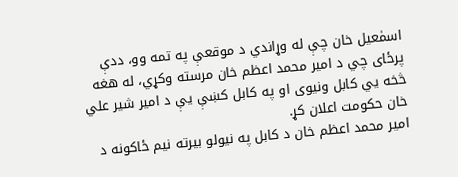اسمٰعيل خان چې له وړاندي د موقعې په تمه وو، ددې پرځاى چي د امیر محمد اعظم خان مرسته وکړي، له هغه څخه يي کابل ونيوی او په کابل کښې يې د امیر شير علي خان حکومت اعلان کړ.
امیر محمد اعظم خان د کابل په نيولو بيرته نيم ځاکونه د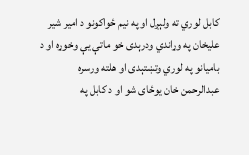کابل لوري ته ولېږل او په نيم ځواکونو د امیر شير عليخان په وړاندي ودرېدی خو ماتې یې وخوړه او د باميانو په لوري وتښتېدی او هلته ورسره عبدالرحمن خان يوځاى شو او د کابل په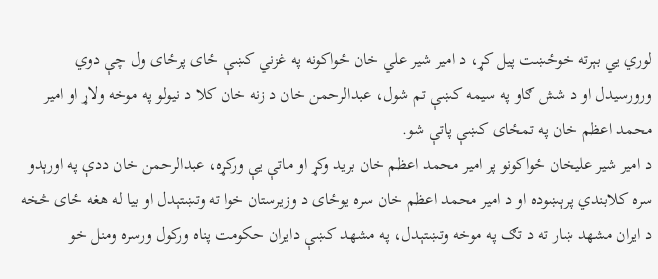لوري يي بېرته خوځښت پيل کړ، د امیر شير علي خان ځواکونه په غزني کښې ځای پرځای ول چې دوي ورورسيدل او د شش ګاو په سيمه کښې تم شول، عبدالرحمن خان د زنه خان کلا د نيولو په موخه ولاړ او امیر محمد اعظم خان په تمځای کښې پاتې شو.
د امیر شير عليخان ځواکونو پر امیر محمد اعظم خان برید وکړ او ماتې یې ورکړه، عبدالرحمن خان ددې په اورېدو سره کلابندي پرېښوده او د امیر محمد اعظم خان سره يوځاى د وزيرستان خوا ته وتښتېدل او بیا له هغه ځای څخه د ایران مشهد ښار ته د تګ په موخه وتښتېدل، په مشهد کښې دايران حکومت پناه ورکول ورسره ومنل خو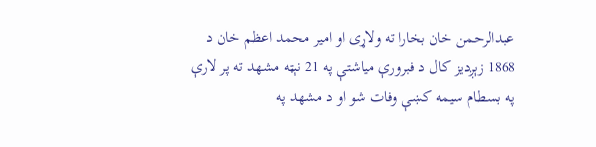عبدالرحمن خان بخارا ته ولاړی او امیر محمد اعظم خان د 1868 زېږدیز کال د فبرورې میاشتې په 21 نېټه مشهد ته پر لارې په بسطام سیمه کښې وفات شو او د مشهد په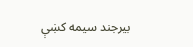بیرجند سیمه کښې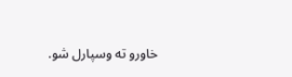خاورو ته وسپارل شو.